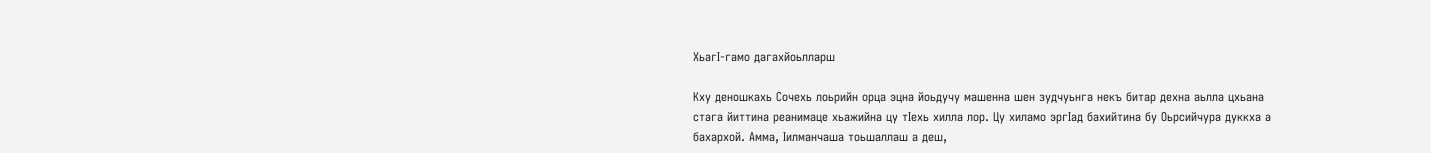ХьагI-гамо дагахйоьлларш

Кху деношкахь Сочехь лоьрийн орца эцна йоьдучу машенна шен зудчуьнга некъ битар дехна аьлла цхьана стага йиттина реанимаце хьажийна цу тIехь хилла лор. Цу хиламо эргIад бахийтина бу Оьрсийчура дуккха а бахархой. Амма, Iилманчаша тоьшаллаш а деш,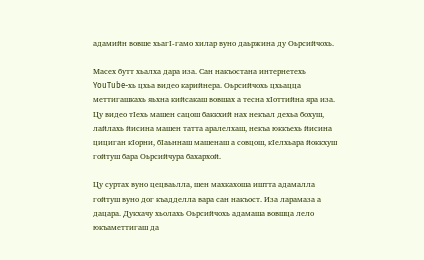адамийн вовше хьагI-гамо хилар вуно даьржина ду Оьрсийчохь.

Масех бутт хьалха дара иза. Сан накъостана интернетехь YouTube-хь цхьа видео карийнера. Оьрсийчохь цхьацца меттигашкахь яьхна кийсакаш вовшах а тесна хIоттийна яра иза. Цу видео тIехь машен сацош баккхий нах некъал дехьа бохуш, лайлахь йисина машен татта аралелхаш, некъа юккъехь йисина цициган кIорни, бIаьннаш машенаш а совцош, кIелхьара йоккхуш гойтуш бара Оьрсийчура бахархой.

Цу суртах вуно цецваьлла, шен махкахоша иштта адамалла гойтуш вуно дог къадделла вара сан накъост. Иза ларамаза а дацара. Дукхачу хьолахь Оьрсийчохь адамаша вовшца лело юкъаметтигаш да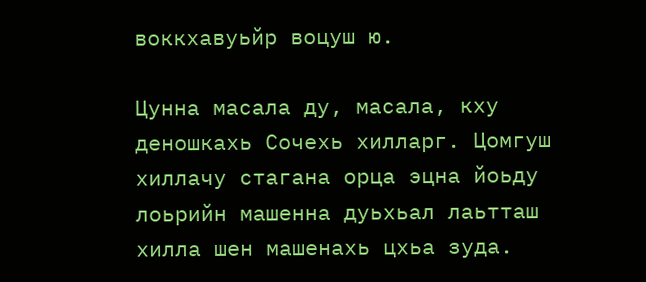воккхавуьйр воцуш ю.

Цунна масала ду, масала, кху деношкахь Сочехь хилларг. Цомгуш хиллачу стагана орца эцна йоьду лоьрийн машенна дуьхьал лаьтташ хилла шен машенахь цхьа зуда.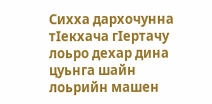Сихха дархочунна тIекхача гIертачу лоьро дехар дина цуьнга шайн лоьрийн машен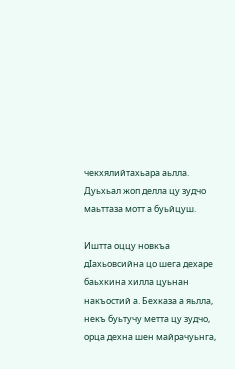чекхялийтахьара аьлла. Дуьхьал жоп делла цу зудчо маьттаза мотт а буьйцуш.

Иштта оццу новкъа дIахьовсийна цо шега дехаре баьхкина хилла цуьнан накъостий а. Бехказа а яьлла, некъ буьтучу метта цу зудчо, орца дехна шен майрачуьнга,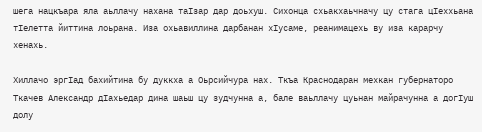шега нацкъара яла аьллачу нахана таIзар дар доьхуш. Сихонца схьакхаьчначу цу стага цIеххьана тIелетта йиттина лоьрана. Иза охьавиллина дарбанан хIусаме, реанимацехь ву иза карарчу хенахь.

Хиллачо эргIад бахийтина бу дуккха а Оьрсийчура нах. Ткъа Краснодаран мехкан губернаторо Ткачев Александр дIахьедар дина шаьш цу зудчунна а, бале ваьллачу цуьнан майрачунна а догIуш долу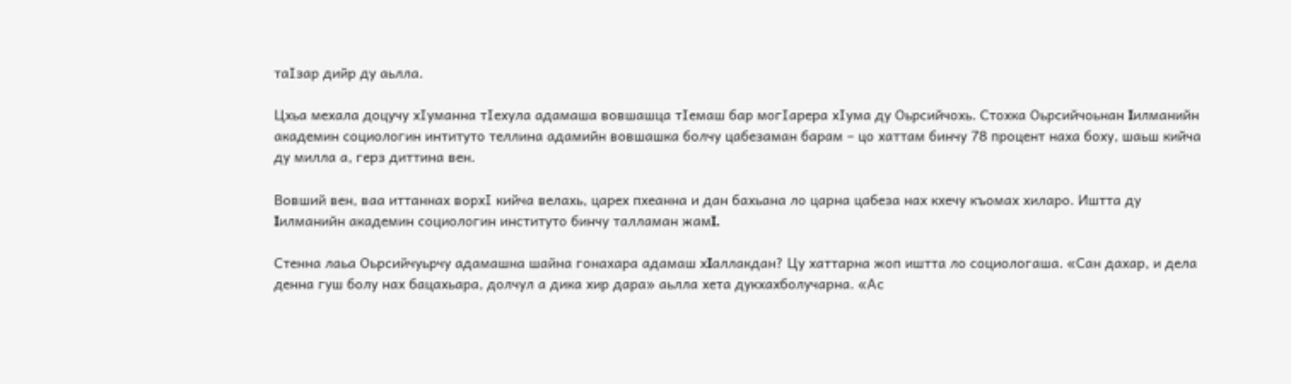таIзар дийр ду аьлла.

Цхьа мехала доцучу хIуманна тIехула адамаша вовшашца тIемаш бар могIарера хIума ду Оьрсийчохь. Стохка Оьрсийчоьнан Ιилманийн академин социологин интитуто теллина адамийн вовшашка болчу цабезаман барам – цо хаттам бинчу 78 процент наха боху, шаьш кийча ду милла а, герз диттина вен.

Вовший вен, ваа иттаннах ворхI кийча велахь, царех пхеанна и дан бахьана ло царна цабеза нах кхечу къомах хиларо. Иштта ду Ιилманийн академин социологин институто бинчу талламан жамΙ.

Стенна лаьа Оьрсийчуьрчу адамашна шайна гонахара адамаш хΙаллакдан? Цу хаттарна жоп иштта ло социологаша. «Сан дахар, и дела денна гуш болу нах бацахьара, долчул а дика хир дара» аьлла хета дукхахболучарна. «Ас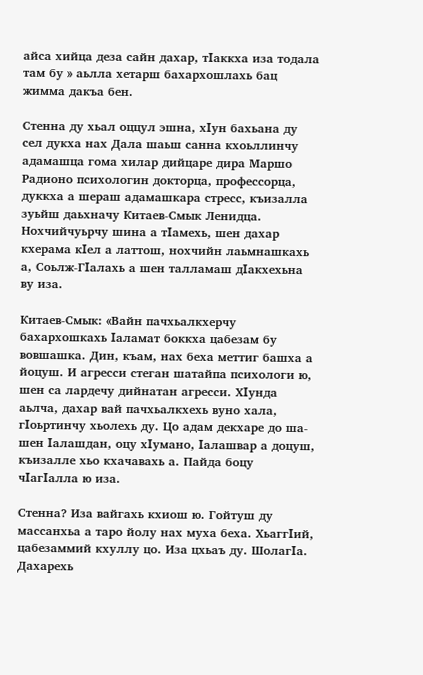айса хийца деза сайн дахар, тΙаккха иза тодала там бу » аьлла хетарш бахархошлахь бац жимма дакъа бен.

Стенна ду хьал оццул эшна, хΙун бахьана ду сел дукха нах Дала шаьш санна кхоьллинчу адамашца гома хилар дийцаре дира Маршо Радионо психологин докторца, профессорца, дуккха а шераш адамашкара стресс, къизалла зуьйш даьхначу Китаев-Смык Ленидца. Нохчийчуьрчу шина а тΙамехь, шен дахар кхерама кΙел а латтош, нохчийн лаьмнашкахь а, Соьлж-ГΙалахь а шен талламаш дΙакхехьна ву иза.

Китаев-Смык: «Вайн пачхьалкхерчу бахархошкахь Ιаламат боккха цабезам бу вовшашка. Дин, къам, нах беха меттиг башха а йоцуш. И агресси стеган шатайпа психологи ю, шен са лардечу дийнатан агресси. ХΙунда аьлча, дахар вай пачхьалкхехь вуно хала, гΙоьртинчу хьолехь ду. Цо адам декхаре до ша-шен Ιалашдан, оцу хΙумано, Ιалашвар а доцуш, къизалле хьо кхачавахь а. Пайда боцу чΙагΙалла ю иза.

Стенна? Иза вайгахь кхиош ю. Гойтуш ду массанхьа а таро йолу нах муха беха. ХьаггΙий, цабезаммий кхуллу цо. Иза цхьаъ ду. ШолагΙа. Дахарехь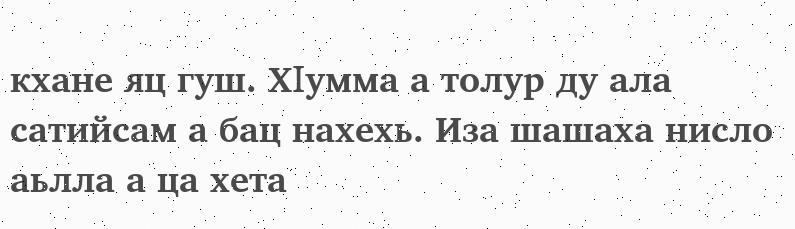кхане яц гуш. ХΙумма а толур ду ала сатийсам а бац нахехь. Иза шашаха нисло аьлла а ца хета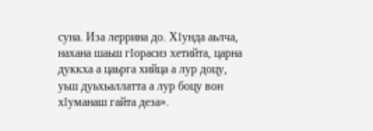суна. Иза леррина до. ХΙунда аьлча, нахана шаьш гΙорасиз хетийта, царна дуккха а цаьрга хийца а лур доцу, уьш дуьхьаллатта а лур боцу вон хΙуманаш гайта деза».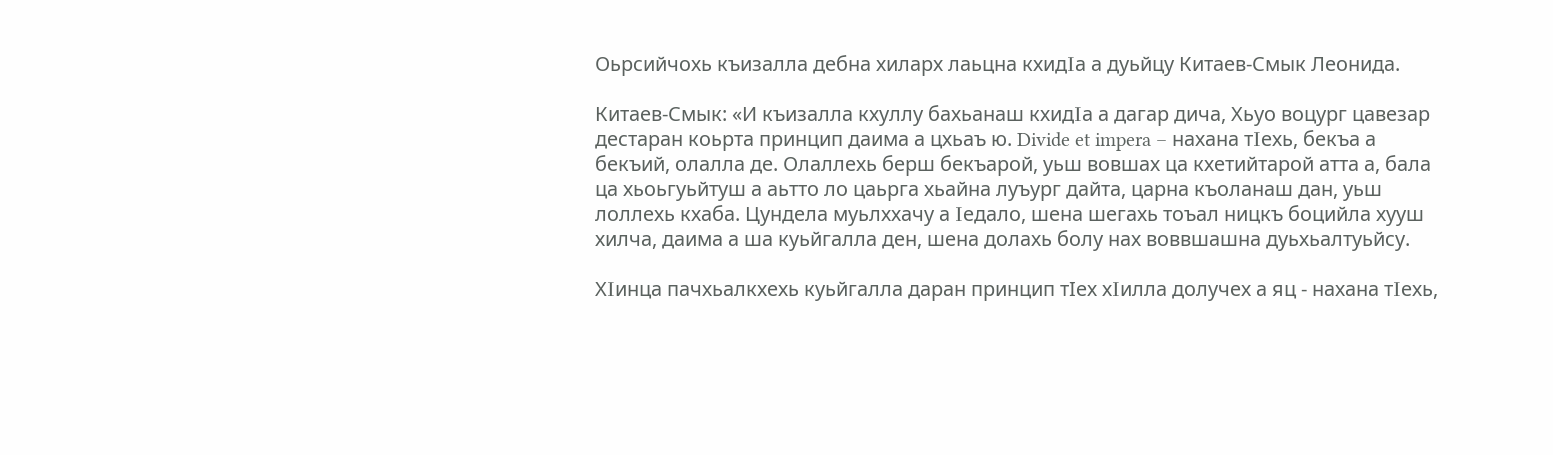Оьрсийчохь къизалла дебна хиларх лаьцна кхидΙа а дуьйцу Китаев-Смык Леонида.

Китаев-Смык: «И къизалла кхуллу бахьанаш кхидΙа а дагар дича, Хьуо воцург цавезар дестаран коьрта принцип даима а цхьаъ ю. Divide et impera – нахана тΙехь, бекъа а бекъий, олалла де. Олаллехь берш бекъарой, уьш вовшах ца кхетийтарой атта а, бала ца хьоьгуьйтуш а аьтто ло цаьрга хьайна луъург дайта, царна къоланаш дан, уьш лоллехь кхаба. Цундела муьлххачу а Ιедало, шена шегахь тоъал ницкъ боцийла хууш хилча, даима а ша куьйгалла ден, шена долахь болу нах воввшашна дуьхьалтуьйсу.

ХΙинца пачхьалкхехь куьйгалла даран принцип тIех хΙилла долучех а яц - нахана тΙехь,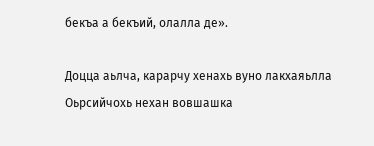бекъа а бекъий, олалла де».

Доцца аьлча, карарчу хенахь вуно лакхаяьлла Оьрсийчохь нехан вовшашка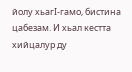йолу хьагΙ-гамо, бистина цабезам. И хьал кестта хийцалур ду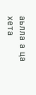аьлла а ца хета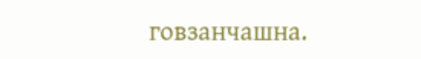говзанчашна.